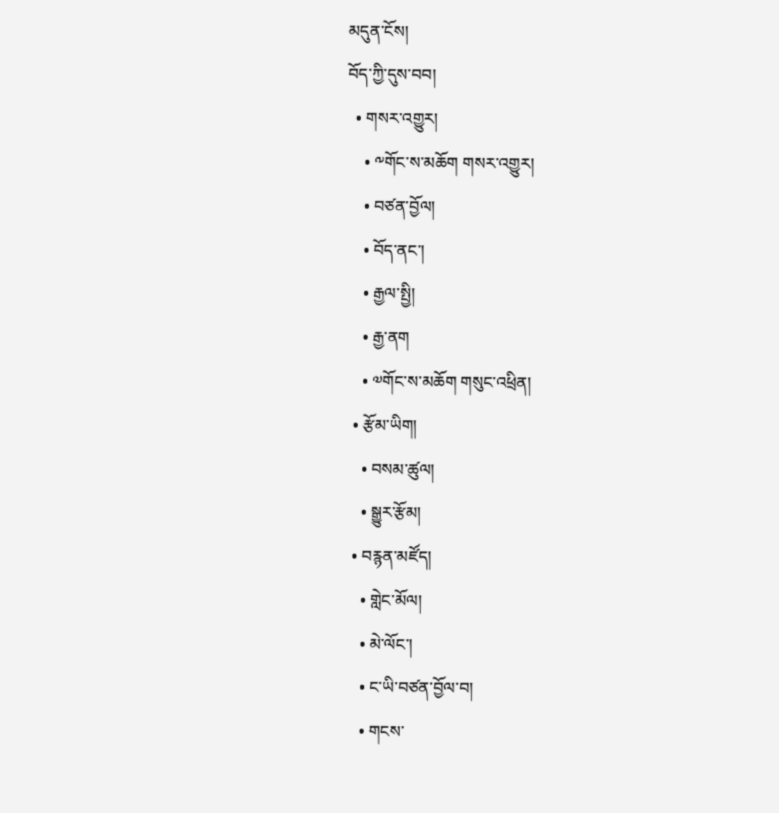མདུན་ངོས།
བོད་ཀྱི་དུས་བབ།
  • གསར་འགྱུར།
    • ༸གོང་ས་མཆོག གསར་འགྱུར།
    • བཙན་བྱོལ།
    • བོད་ནང་།
    • རྒྱལ་སྤྱི།
    • རྒྱ་ནག
    • ༧གོང་ས་མཆོག གསུང་འཕྲིན།
  • རྩོམ་ཡིག།
    • བསམ་ཚུལ།
    • སྒྱུར་རྩོམ།
  • བརྙན་མཛོད།
    • གླེང་མོལ།
    • མེ་ལོང་།
    • ང་ཡི་བཙན་བྱོལ་བ།
    • གངས་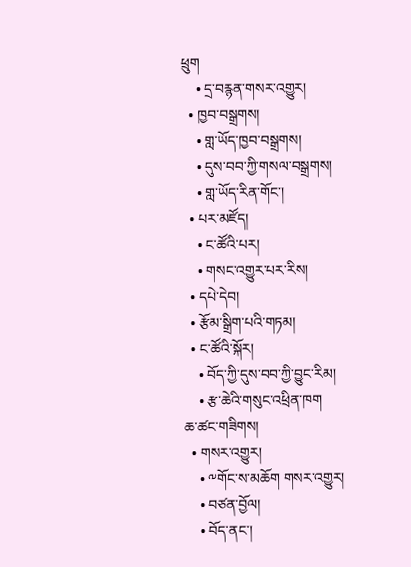ཕྲུག
    • དྲ་བརྙན་གསར་འགྱུར།
  • ཁྱབ་བསྒྲགས།
    • གླ་ཡོད་ཁྱབ་བསྒྲགས།
    • དུས་བབ་ཀྱི་གསལ་བསྒྲགས།
    • གླ་ཡོད་རིན་གོང་།
  • པར་མཛོད།
    • ང་ཚོའི་པར།
    • གསང་འགྱུར་པར་རིས།
  • དཔེ་དེབ།
  • རྩོམ་སྒྲིག་པའི་གཏམ།
  • ང་ཚོའི་སྐོར།
    • བོད་ཀྱི་དུས་བབ་ཀྱི་བྱུང་རིམ།
    • རྩ་ཆེའི་གསུང་འཕྲིན་ཁག
ཆ་ཚང་གཟིགས།
  • གསར་འགྱུར།
    • ༸གོང་ས་མཆོག གསར་འགྱུར།
    • བཙན་བྱོལ།
    • བོད་ནང་།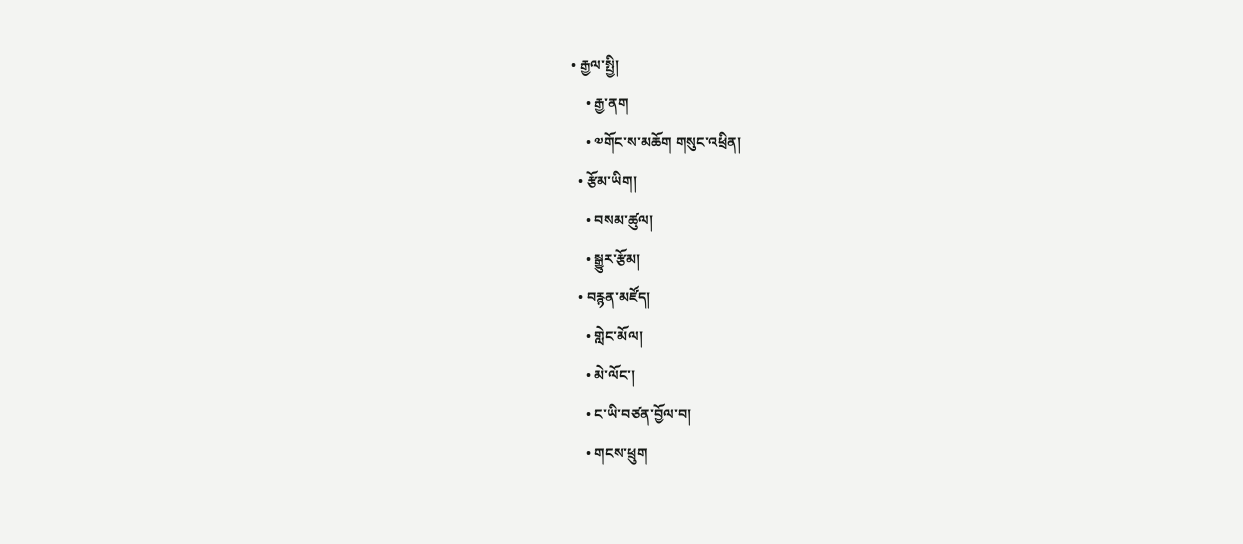• རྒྱལ་སྤྱི།
    • རྒྱ་ནག
    • ༧གོང་ས་མཆོག གསུང་འཕྲིན།
  • རྩོམ་ཡིག།
    • བསམ་ཚུལ།
    • སྒྱུར་རྩོམ།
  • བརྙན་མཛོད།
    • གླེང་མོལ།
    • མེ་ལོང་།
    • ང་ཡི་བཙན་བྱོལ་བ།
    • གངས་ཕྲུག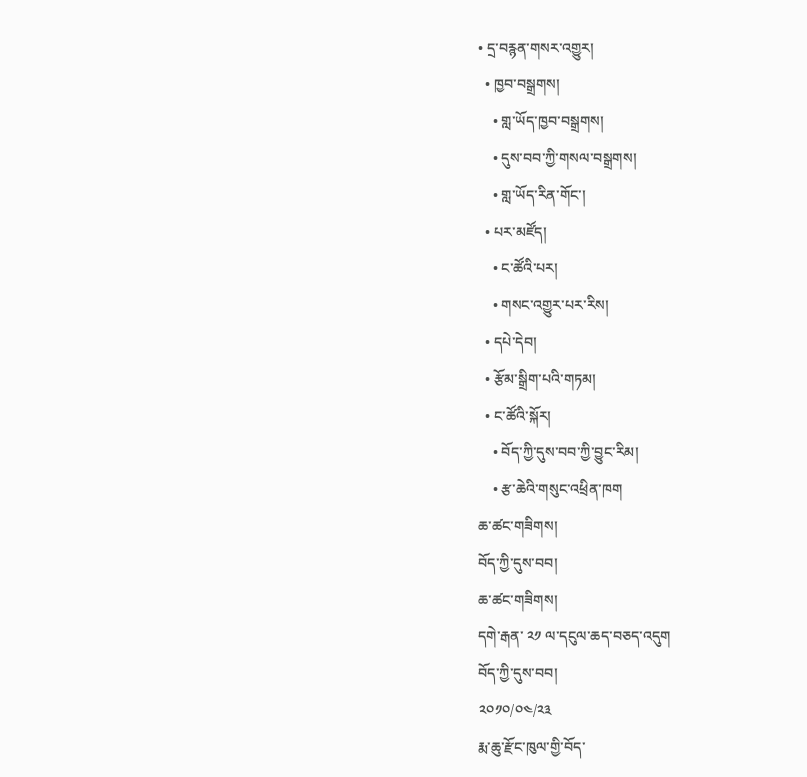• དྲ་བརྙན་གསར་འགྱུར།
  • ཁྱབ་བསྒྲགས།
    • གླ་ཡོད་ཁྱབ་བསྒྲགས།
    • དུས་བབ་ཀྱི་གསལ་བསྒྲགས།
    • གླ་ཡོད་རིན་གོང་།
  • པར་མཛོད།
    • ང་ཚོའི་པར།
    • གསང་འགྱུར་པར་རིས།
  • དཔེ་དེབ།
  • རྩོམ་སྒྲིག་པའི་གཏམ།
  • ང་ཚོའི་སྐོར།
    • བོད་ཀྱི་དུས་བབ་ཀྱི་བྱུང་རིམ།
    • རྩ་ཆེའི་གསུང་འཕྲིན་ཁག
ཆ་ཚང་གཟིགས།
བོད་ཀྱི་དུས་བབ།
ཆ་ཚང་གཟིགས།
དགེ་རྒན་ ༢༡ ལ་དངུལ་ཆད་བཅད་འདུག
བོད་ཀྱི་དུས་བབ།
༢༠༡༠/༠༤/༢༣
རྨ་ཆུ་རྫོང་ཁུལ་གྱི་བོད་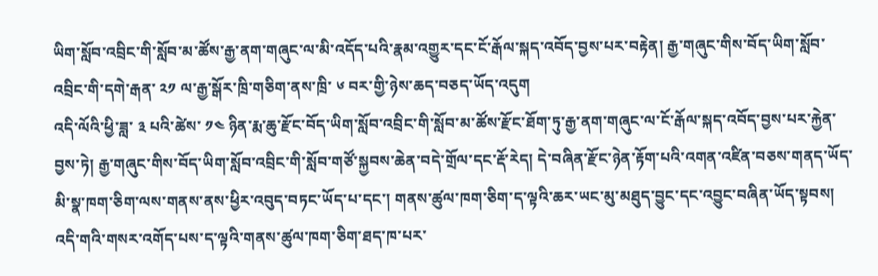ཡིག་སློབ་འབྲིང་གི་སློབ་མ་ཚོས་རྒྱ་ནག་གཞུང་ལ་མི་འདོད་པའི་རྣམ་འགྱུར་དང་ངོ་རྒོལ་སྐད་འབོད་བྱས་པར་བརྟེན། རྒྱ་གཞུང་གིས་བོད་ཡིག་སློབ་འབྲིང་གི་དགེ་རྒན་ ༢༡ ལ་རྒྱ་སྒོར་ཁྲི་གཅིག་ནས་ཁྲི་ ༦ བར་གྱི་ཉེས་ཆད་བཅད་ཡོད་འདུག
འདི་ལོའི་ཕྱི་ཟླ་ ༣ པའི་ཚེས་ ༡༤ ཉིན་རྨ་ཆུ་རྫོང་བོད་ཡིག་སློབ་འབྲིང་གི་སློབ་མ་ཚོས་རྫོང་ཐོག་ཏུ་རྒྱ་ནག་གཞུང་ལ་ངོ་རྒོལ་སྐད་འབོད་བྱས་པར་རྐྱེན་བྱས་ཏེ། རྒྱ་གཞུང་གིས་བོད་ཡིག་སློབ་འབྲིང་གི་སློབ་གཙོ་སྐྱབས་ཆེན་བདེ་གྲོལ་དང་རྡོ་རེད། དེ་བཞིན་རྫོང་ཉེན་རྟོག་པའི་འགན་འཛིན་བཅས་གནད་ཡོད་མི་སྣ་ཁག་ཅིག་ལས་གནས་ནས་ཕྱིར་འབུད་བཏང་ཡོད་པ་དང་། གནས་ཚུལ་ཁག་ཅིག་ད་ལྟའི་ཆར་ཡང་མུ་མཐུད་བྱུང་དང་འབྱུང་བཞིན་ཡོད་སྟབས། འདི་གའི་གསར་འགོད་པས་ད་ལྟའི་གནས་ཚུལ་ཁག་ཅིག་ཐད་ཁ་པར་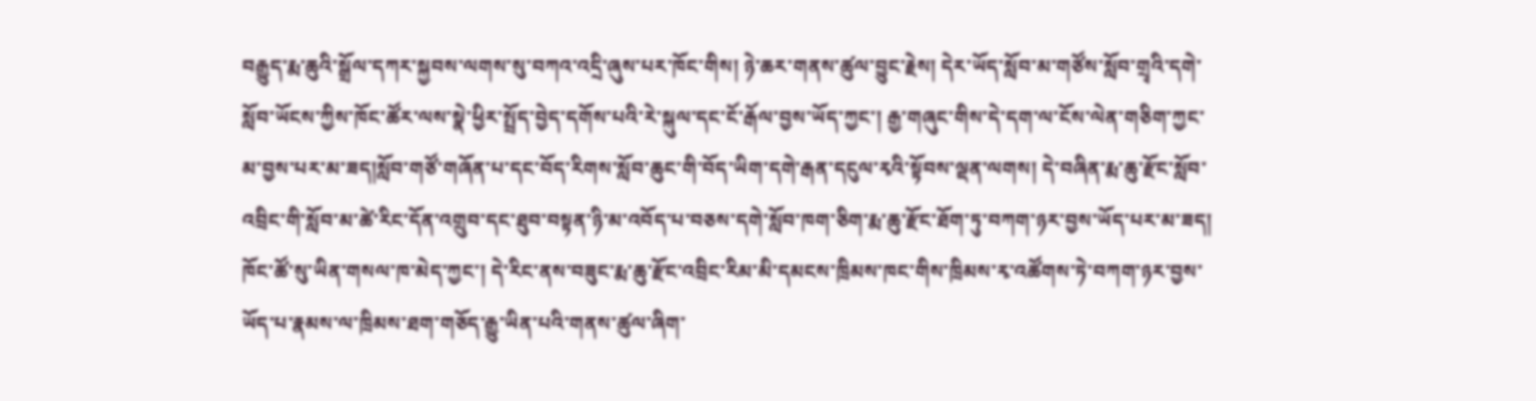བརྒྱུད་རྨ་ཆུའི་སྒྲོལ་དཀར་སྐྱབས་ལགས་སུ་བཀའ་འདྲི་ཞུས་པར་ཁོང་གིས། ཉེ་ཆར་གནས་ཚུལ་བྱུང་རྗེས། དེར་ཡོད་སློབ་མ་གཙོས་སློབ་གྲྭའི་དགེ་སློབ་ཡོངས་ཀྱིས་ཁོང་ཚོར་ལས་སྣེ་ཕྱིར་སྤྲོད་བྱེད་དགོས་པའི་རེ་སྐུལ་དང་ངོ་རྒོལ་བྱས་ཡོད་ཀྱང་། རྒྱ་གཞུང་གིས་དེ་དག་ལ་ངོས་ལེན་གཅིག་ཀྱང་མ་བྱས་པར་མ་ཟད།སློབ་གཙོ་གཞོན་པ་དང་བོད་རིགས་སློབ་ཆུང་གི་བོད་ཡིག་དགེ་རྒན་དངུལ་རྭའི་སྟོབས་ལྡན་ལགས། དེ་བཞིན་རྨ་ཆུ་རྫོང་སློབ་འབྲིང་གི་སློབ་མ་ཚེ་རིང་དོན་འགྲུབ་དང་ཐུབ་བསྟན་ཉི་མ་འབོད་པ་བཅས་དགེ་སློབ་ཁག་ཅིག་རྨ་ཆུ་རྫོང་ཐོག་ཏུ་བཀག་ཉར་བྱས་ཡོད་པར་མ་ཟད། ཁོང་ཚོ་སུ་ཡིན་གསལ་ཁ་མེད་ཀྱང་། དེ་རིང་ནས་བཟུང་རྨ་ཆུ་རྫོང་འབྲིང་རིམ་མི་དམངས་ཁྲིམས་ཁང་གིས་ཁྲིམས་རྭ་འཚོགས་ཏེ་བཀག་ཉར་བྱས་ཡོད་པ་རྣམས་ལ་ཁྲིམས་ཐག་གཅོད་རྒྱུ་ཡིན་པའི་གནས་ཚུལ་ཞིག་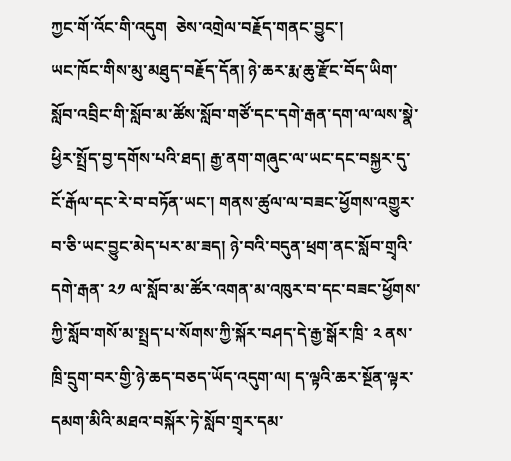ཀྱང་གོ་འོང་གི་འདུག  ཅེས་འགྲེལ་བརྗོད་གནང་བྱུང་།
ཡང་ཁོང་གིས་མུ་མཐུད་བརྗོད་དོན། ཉེ་ཆར་རྨ་ཆུ་རྫོང་བོད་ཡིག་སློབ་འབྲིང་གི་སློབ་མ་ཚོས་སློབ་གཙོ་དང་དགེ་རྒན་དག་ལ་ལས་སྣེ་ཕྱིར་སྤྲོད་བྱ་དགོས་པའི་ཐད། རྒྱ་ནག་གཞུང་ལ་ཡང་དང་བསྐྱར་དུ་ངོ་རྒོལ་དང་རེ་བ་བཏོན་ཡང་། གནས་ཚུལ་ལ་བཟང་ཕྱོགས་འགྱུར་བ་ཅི་ཡང་བྱུང་མེད་པར་མ་ཟད། ཉེ་བའི་བདུན་ཕྲག་ནང་སློབ་གྲྭའི་དགེ་རྒན་ ༢༡ ལ་སློབ་མ་ཚོར་འགན་མ་འཁུར་བ་དང་བཟང་ཕྱོགས་ཀྱི་སློབ་གསོ་མ་སྤྲད་པ་སོགས་ཀྱི་སྐོར་བཤད་དེ་རྒྱ་སྒོར་ཁྲི་ ༢ ནས་ཁྲི་དྲུག་བར་གྱི་ཉེ་ཆད་བཅད་ཡོད་འདུག་ལ། ད་ལྟའི་ཆར་སྔོན་ལྟར་དམག་མིའི་མཐའ་བསྐོར་ཏེ་སློབ་གྲྭར་དམ་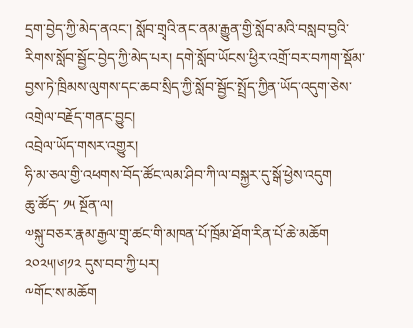དྲག་བྱེད་ཀྱི་མེད་ནའང་། སློབ་གྲྭའི་ནང་ནམ་རྒྱུན་གྱི་སློབ་མའི་བསླབ་བྱའི་རིགས་སློབ་སྦྱོང་བྱེད་ཀྱི་མེད་པར། དགེ་སློབ་ཡོངས་ཕྱིར་འགྲོ་བར་བཀག་སྡོམ་བྱས་ཏེ་ཁྲིམས་ལུགས་དང་ཆབ་སྲིད་ཀྱི་སློབ་སྦྱོང་སྤྲོད་ཀྱིན་ཡོད་འདུག་ཅེས་འགྲེལ་བརྗོད་གནང་བྱུང།
འབྲེལ་ཡོད་གསར་འགྱུར།
ཧི་མ་ཅལ་གྱི་འཕགས་བོད་ཚོང་ལམ་ཤིབ་ཀི་ལ་བསྐྱར་དུ་སྒོ་ཕྱེས་འདུག
ཆུ་ཚོད་ ༡༥ སྔོན་ལ།
༧སྐུ་བཅར་རྣམ་རྒྱལ་གྲྭ་ཚང་གི་མཁན་པོ་ཁྲོམ་ཐོག་རིན་པོ་ཆེ་མཆོག ༢༠༢༥།༦།༡༢ དུས་བབ་ཀྱི་པར།
༸གོང་ས་མཆོག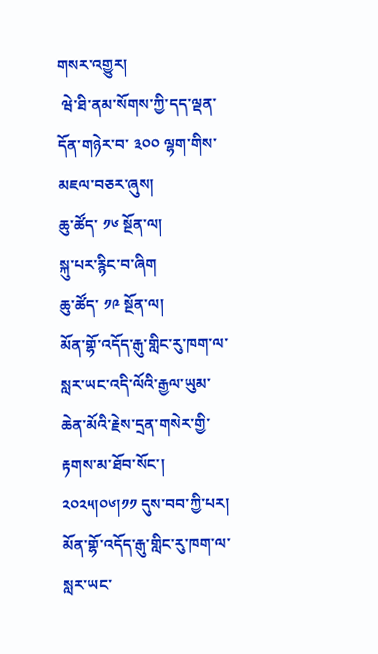གསར་འགྱུར།
 ཝེ་ཐི་ནམ་སོགས་ཀྱི་དད་ལྡན་དོན་གཉེར་བ་ ༣༠༠ ལྷག་གིས་མཇལ་བཅར་ཞུས།
ཆུ་ཚོད་ ༡༦ སྔོན་ལ།
སྐུ་པར་རྙིང་བ་ཞིག
ཆུ་ཚོད་ ༡༩ སྔོན་ལ།
མོན་གྷོ་འདོད་རྒུ་གླིང་རུ་ཁག་ལ་སླར་ཡང་འདི་ལོའི་རྒྱལ་ཡུམ་ཆེན་མོའི་རྗེས་དྲན་གསེར་གྱི་རྟགས་མ་ཐོབ་སོང་། ༢༠༢༥།༠༦།༡༡ དུས་བབ་ཀྱི་པར།
མོན་གྷོ་འདོད་རྒུ་གླིང་རུ་ཁག་ལ་སླར་ཡང་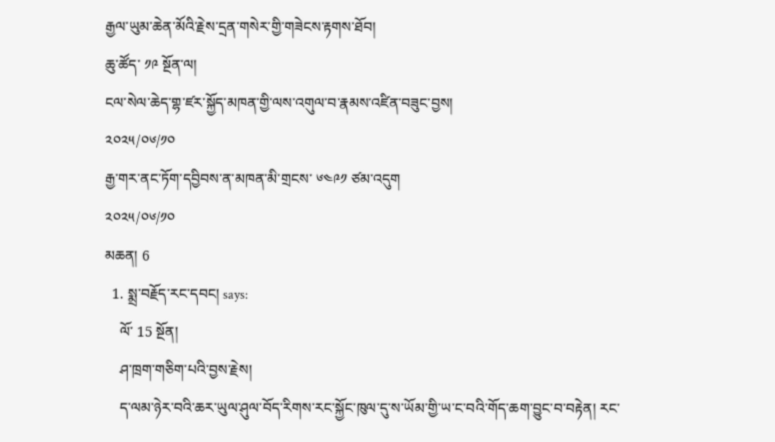རྒྱལ་ཡུམ་ཆེན་མོའི་རྗེས་དྲན་གསེར་གྱི་གཟེངས་རྟགས་ཐོབ།
ཆུ་ཚོད་ ༡༩ སྔོན་ལ།
ངལ་སེལ་ཆེད་གྷ་ཛར་སྐྱོད་མཁན་གྱི་ལས་འགུལ་བ་རྣམས་འཛིན་བཟུང་བྱས།
༢༠༢༥/༠༦/༡༠
རྒྱ་གར་ནང་ཏོག་དབྱིབས་ན་མཁན་མི་གྲངས་ ༦༤༩༡ ཙམ་འདུག
༢༠༢༥/༠༦/༡༠
མཆན། 6
  1. སྨྲ་བརྗོད་རང་དབང། says:
    ལོ་ 15 སྔོན།
    ཤ་ཁྲག་གཅིག་པའི་བྱས་རྗེས།
    ད་ལམ་ཉེར་བའི་ཆར་ཡུལ་ཤུལ་བོད་རིགས་རང་སྐྱོང་ཁུལ་དུ་ས་ཡོམ་གྱི་ཡ་ང་བའི་གོད་ཆག་བྱུང་བ་བརྟེན། རང་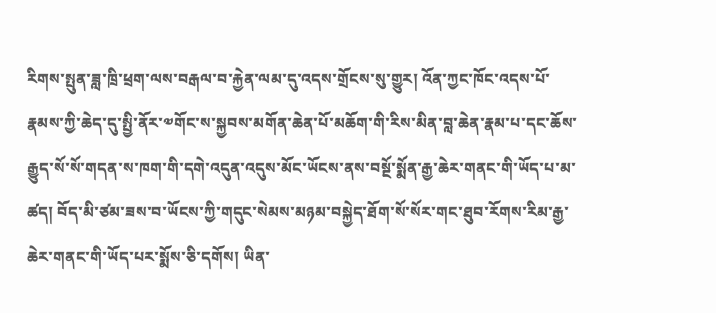རིགས་སྤུན་ཟླ་ཁྲི་ཕྲག་ལས་བརྒལ་བ་རྐྱེན་ལམ་དུ་འདས་གྲོངས་སུ་གྱུར། འོན་ཀྱང་ཁོང་འདས་པོ་རྣམས་ཀྱི་ཆེད་དུ་སྤྱི་ནོར་༧གོང་ས་སྐྱབས་མགོན་ཆེན་པོ་མཆོག་གི་རིས་མིན་བླ་ཆེན་རྣམ་པ་དང་ཆོས་རྒྱུད་སོ་སོ་གདན་ས་ཁག་གི་དགེ་འདུན་འདུས་མོང་ཡོངས་ནས་བསྔོ་སྨོན་རྒྱ་ཆེར་གནང་གི་ཡོད་པ་མ་ཆ༹ད། བོད་མི་ཅ༹མ་ཟས་བ་ཡོངས་ཀྱི་གདུང་སེམས་མཉམ་བསྐྱེད་ཐོག་སོ་སོར་གང་ཐུབ་རོགས་རིམ་རྒྱ་ཆེར་གནང་གི་ཡོད་པར་སྨོས་ཅི་དགོས། ཡིན་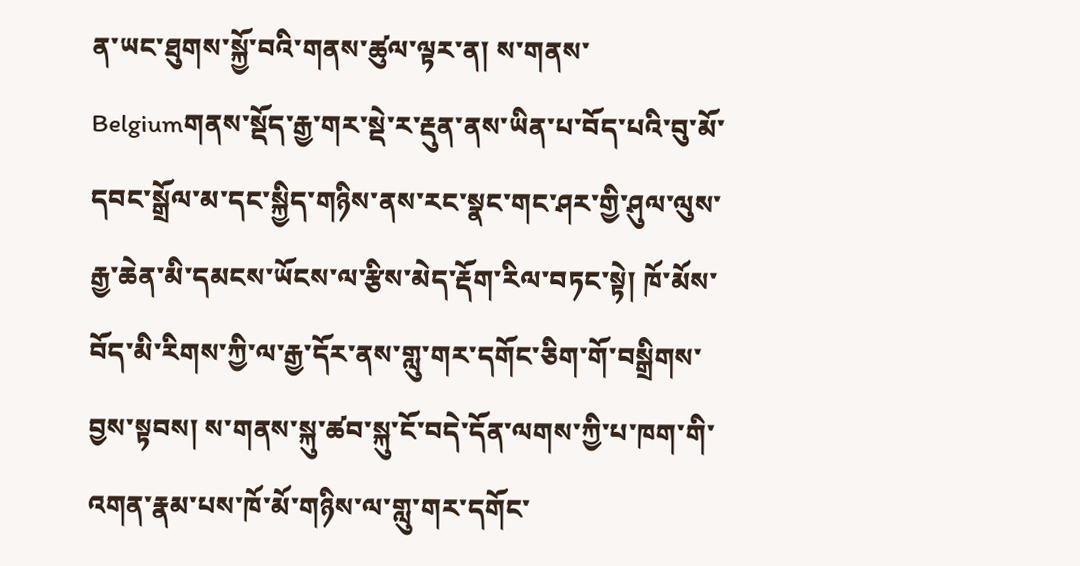ན་ཡང་ཐུགས་སྐྱོ་བའི་གནས་ཚུལ་ལྟར་ན། ས་གནས་Belgiumགནས་སྡོད་རྒྱ་གར་སྡེ་ར་རྡུན་ནས་ཡིན་པ་བོད་པའི་བུ་མོ་དབང་སྒྲོལ་མ་དང་སྐྱིད་གཉིས་ནས་རང་སྣང་གང་ཤར་གྱི་ཤུལ་ལུས་རྒྱ་ཆེན་མི་དམངས་ཡོངས་ལ་རྩིས་མེད་རྡོག་རིལ་བཏང་སྟེ། ཁོ་མོས་བོད་མི་རིགས་ཀྱི་ལ་རྒྱ་དོར་ནས་གླུ་གར་དགོང་ཅིག་གོ་བསྒྲིགས་བྱས་སྟབས། ས་གནས་སྐུ་ཆ༹བ་སྐུ་ངོ་བདེ་དོན་ལགས་ཀྱི་པ་ཁག་གི་འགན་རྣམ་པས་ཁོ་མོ་གཉིས་ལ་གླུ་གར་དགོང་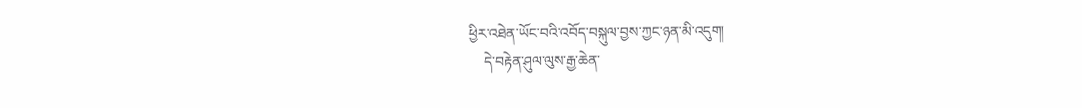ཕྱིར་འཐེན་ཡོང་བའི་འབོད་བསྐུལ་བྱས་ཀྱང་ཉན་མི་འདུག།
    དེ་བརྟེན་ཤུལ་ལུས་རྒྱ་ཆེན་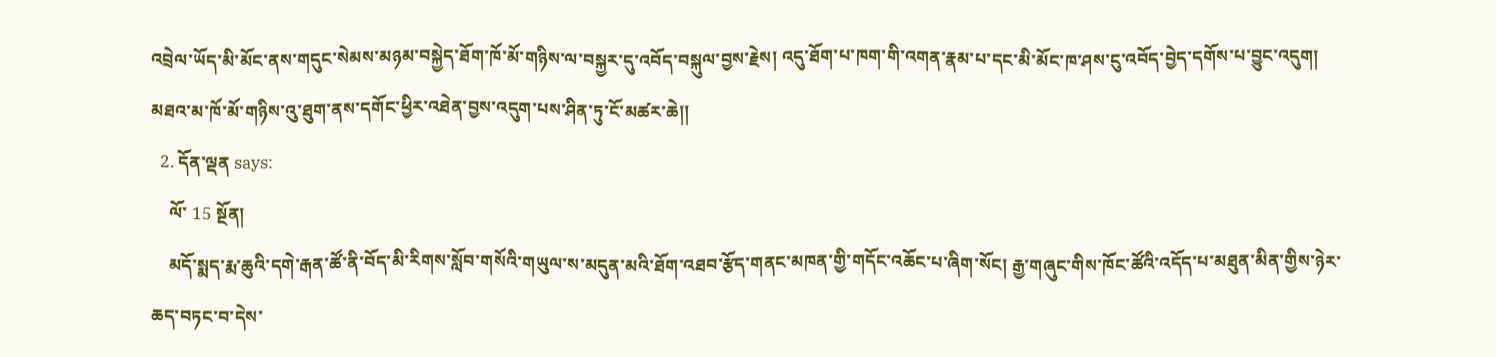འབྲེལ་ཡོད་མི་མོང་ནས་གདུང་སེམས་མཉམ་བསྐྱེད་ཐོག་ཁོ་མོ་གཉིས་ལ་བསྐྱར་དུ་འབོད་བསྐུལ་བྱས་རྗེས། འདུ་ཐོག་པ་ཁག་གི་འགན་རྣམ་པ་དང་མི་མོང་ཁ་ཤས་ངུ་འབོད་བྱེད་དགོས་པ་བྱུང་འདུག། མཐའ་མ་ཁོ་མོ་གཉིས་འུ་ཐུག་ནས་དགོང་ཕྱིར་འཐེན་བྱས་འདུག་པས་ཤིན་ཏུ་ངོ་མཆ༹ར་ཆེ།།
  2. དོན་ལྡན says:
    ལོ་ 15 སྔོན།
    མདོ་སྨད་རྨ་ཆུའི་དགེ་རྒན་ཚོ་ནི་བོད་མི་རིགས་སློབ་གསོའི་གཡུལ་ས་མདུན་མའི་ཐོག་འཐབ་རྩོད་གནང་མཁན་གྱི་གདོང་འཆོང་པ་ཞིག་སོང། རྒྱ་གཞུང་གིས་ཁོང་ཚོའི་འདོད་པ་མཐུན་མིན་གྱིས་ཉེར་ཆད་བཏང་བ་དེས་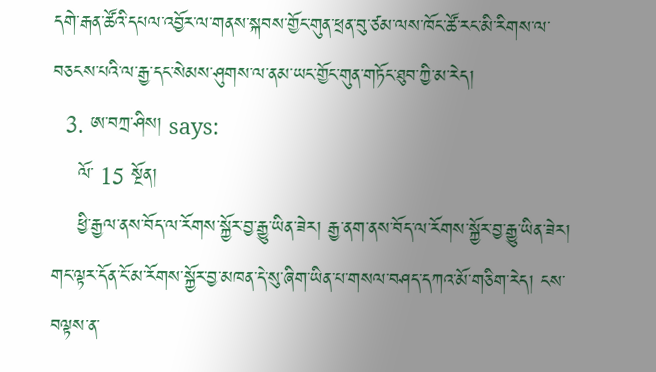དགེ་རྒན་ཚོའི་དཔལ་འབྱོར་ལ་གནས་སྐབས་གྱོང་གུན་ཕྲན་བུ་ཙམ་ལས་ཁོང་ཚོ་རང་མི་རིགས་ལ་བཅངས་པའི་ལ་རྒྱ་དང་སེམས་ཤུགས་ལ་ནམ་ཡང་གྱོང་གུན་གཏོང་ཐུབ་ཀྱི་མ་རེད།
  3. ཨ་བཀྲ་ཤིས། says:
    ལོ་ 15 སྔོན།
    ཕྱི་རྒྱལ་ནས་བོད་ལ་རོགས་སྐྱོར་བྱ་རྒྱུ་ཡིན་ཟེར། རྒྱ་ནག་ནས་བོད་ལ་རོགས་སྐྱོར་བྱ་རྒྱུ་ཡིན་ཟེར། གང་ལྟར་དོན་ངོ་མ་རོགས་སྐྱོར་བྱ་མཁན་དེ་སུ་ཞིག་ཡིན་པ་གསལ་བཤད་དཀའ་མོ་གཅིག་རེད། ངས་བལྟས་ན་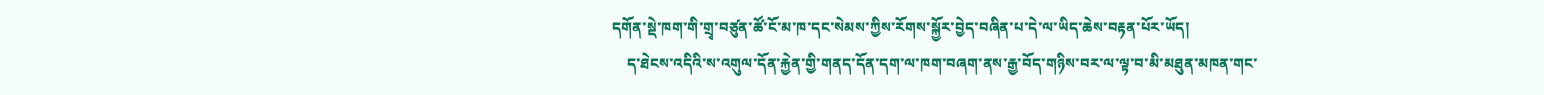དགོན་སྡེ་ཁག་གི་གྲྭ་བཙུན་ཚོ་ངོ་མ་ཁ་དང་སེམས་ཀྱིས་རོགས་སྐྱོར་བྱེད་བཞིན་པ་དེ་ལ་ཡིད་ཆེས་བརྟན་པོར་ཡོད།
    ད་ཐེངས་འདིའི་ས་འགུལ་དོན་རྐྱེན་གྱི་གནད་དོན་དག་ལ་ཁག་བཞག་ནས་རྒྱ་བོད་གཉིས་བར་ལ་ལྟ་བ་མི་མཐུན་མཁན་གང་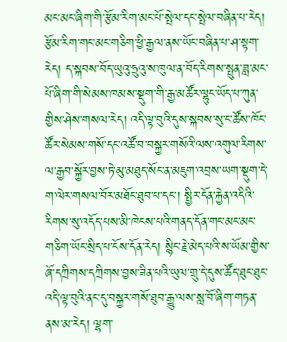མང་མང་ཞིག་གི་རྩོམ་རིག་མང་པོ་སྤེལ་དང་སྤེལ་བཞིན་པ་རེད། རྩོམ་རིག་གང་མང་གཅིག་ཕྱི་རྒྱལ་ནས་ཡོང་བཞིན་པ་ཤ་སྟག་རེད། ད་སྐབས་བོད་ཡུའུ་ཧྲུའུ་ས་ཁུལ་ན་བོད་རིགས་སྤུན་ཟླ་མང་པོ་ཞིག་གི་སེམས་ཁམས་སྡུག་གི་རྒྱ་མཚོར་ལྷུང་ཡོད་པ་ཀུན་གྱིས་ཤེས་གསལ་རེད། འདི་ལྟ་བུའི་དུས་སྐབས་སུ་ང་ཚོས་ཁོང་ཚོར་སེམས་གསོ་དང་འཚོ་བ་བསྐྱར་གསོའི་ལས་འགུལ་རིགས་ལ་རྒྱབ་སྐྱོར་བྱས་ཏེ་མུ་མཐུད་སོང་ན་མཇུག་འབྲས་ཡག་སྡུག་དེ་ག་ལེར་གསལ་བོར་མཐོང་ཐུབ་པ་དང་། སྤྱིར་དོན་རྐྱེན་འདིའི་རིགས་སུ་འདོད་པས་མི་ཁེངས་པའི་གནད་དོན་གང་མང་མང་གཅིག་ཡོང་སྲིད་པ་ངོས་དོན་རེད། སྙིང་རྗེ་མེད་པའི་ས་ཡོམ་གྱིས་ཞོ་དཀྲིགས་དཀྲིགས་བྱས་ཟིན་པའི་ཡུལ་གྲུ་དེ་དུས་ཚོད་ཐུང་ཐུང་འདི་ལྟ་བུའི་ནང་དུ་བསྐྱར་གསོ་ཐུབ་རྒྱུ་ལས་སླ་བོ་ཞིག་གཏན་ནས་མ་རེད། ལྷག་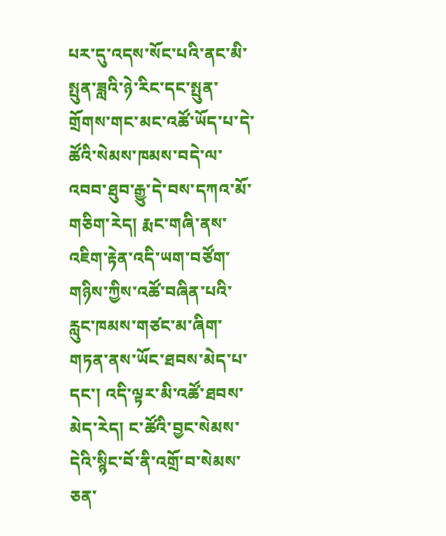པར་དུ་འདས་སོང་པའི་ནང་མི་སྤུན་ཟླའི་ཉེ་རིང་དང་སྤུན་གྲོགས་གང་མང་འཚོ་ཡོད་པ་དེ་ཚོའི་སེམས་ཁམས་བདེ་ལ་འབབ་ཐུབ་རྒྱུ་དེ་བས་དཀའ་མོ་གཅིག་རེད། རྨང་གཞི་ནས་འཇིག་རྟེན་འདི་ཡག་བཙོག་གཉིས་ཀྱིས་འཚོ་བཞིན་པའི་རླུང་ཁམས་གཙང་མ་ཞིག་གཏན་ནས་ཡོང་ཐབས་མེད་པ་དང་། འདི་ལྟར་མི་འཚོ་ཐབས་མེད་རེད། ང་ཚོའི་བྱང་སེམས་དེའི་སྙིང་བོ་ནི་འགྲོ་བ་སེམས་ཅན་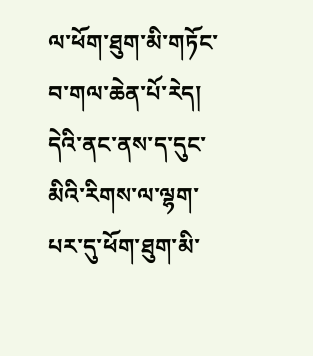ལ་ཕོག་ཐུག་མི་གཏོང་བ་གལ་ཆེན་པོ་རེད། དེའི་ནང་ནས་ད་དུང་མིའི་རིགས་ལ་ལྷག་པར་དུ་ཕོག་ཐུག་མི་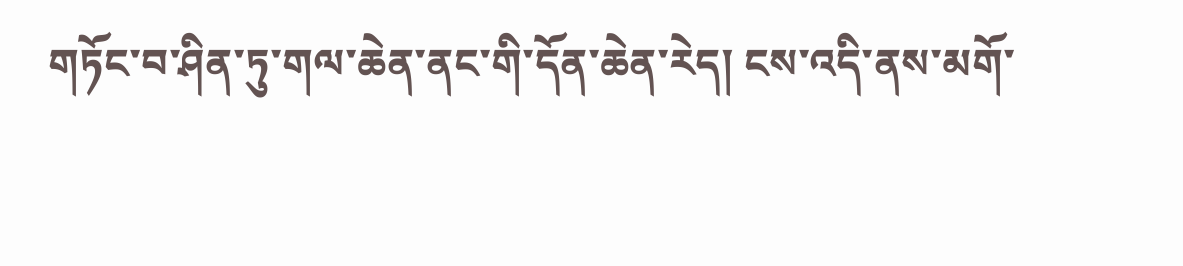གཏོང་བ་ཤིན་ཏུ་གལ་ཆེན་ནང་གི་དོན་ཆེན་རེད། ངས་འདི་ནས་མགོ་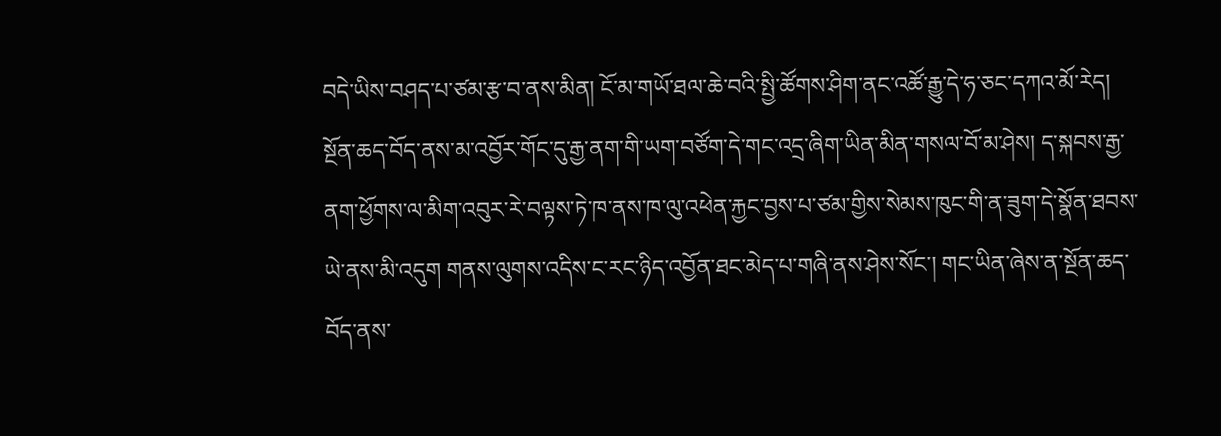བདེ་ཡིས་བཤད་པ་ཙམ་རྩ་བ་ནས་མིན། ངོ་མ་གཡོ་ཐལ་ཆེ་བའི་སྤྱི་ཚོགས་ཤིག་ནང་འཚོ་རྒྱུ་དེ་ཧ་ཅང་དཀའ་མོ་རེད། སྔོན་ཆད་བོད་ནས་མ་འབྱོར་གོང་དུ་རྒྱ་ནག་གི་ཡག་བཙོག་དེ་གང་འདྲ་ཞིག་ཡིན་མིན་གསལ་བོ་མ་ཤེས། ད་སྐབས་རྒྱ་ནག་ཕྱོགས་ལ་མིག་འབུར་རེ་བལྟས་ཏེ་ཁ་ནས་ཁ་ལུ་འཕེན་རྐྱང་བྱས་པ་ཙམ་གྱིས་སེམས་ཁུང་གི་ན་ཟུག་དེ་སྣོན་ཐབས་ཡེ་ནས་མི་འདུག གནས་ལུགས་འདིས་ང་རང་ཉིད་འབྱོན་ཐང་མེད་པ་གཞི་ནས་ཤེས་སོང་། གང་ཡིན་ཞེས་ན་སྔོན་ཆད་བོད་ནས་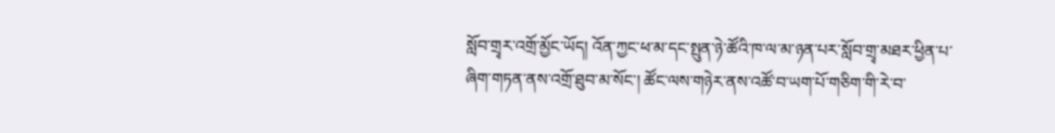སློབ་གྲྭར་འགྲོ་མྱོང་ཡོད། འོན་ཀྱང་ཕ་མ་དང་སྤུན་ཉེ་ཚོའི་ཁ་ལ་མ་ཉན་པར་སློབ་གྲྭ་མཐར་ཕྱིན་པ་ཞིག་གཏན་ནས་འགྲོ་ཐུབ་མ་སོང་། ཚོང་ལས་གཉེར་ནས་འཚོ་བ་ཡག་པོ་གཅིག་གི་རེ་བ་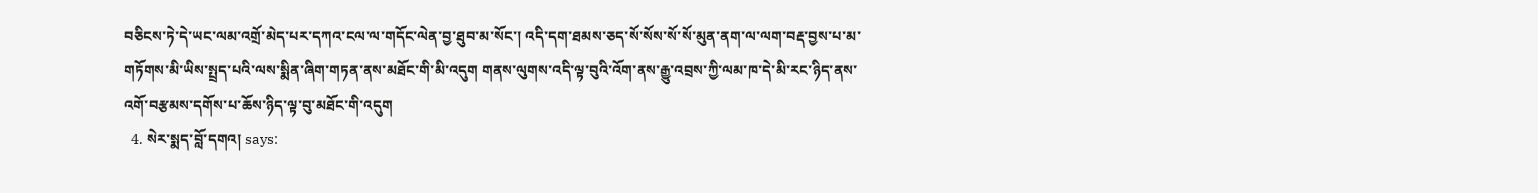བཅིངས་ཏེ་དེ་ཡང་ལམ་འགྲོ་མེད་པར་དཀའ་ངལ་ལ་གདོང་ལེན་བྱ་ཐུབ་མ་སོང་། འདི་དག་ཐམས་ཅད་སོ་སོས་སོ་སོ་མུན་ནག་ལ་ལག་བརྡ་བྱས་པ་མ་གཏོགས་མི་ཡིས་སྤྲད་པའི་ལས་སྨིན་ཞིག་གཏན་ནས་མཐོང་གི་མི་འདུག གནས་ལུགས་འདི་ལྟ་བུའི་འོག་ནས་རྒྱུ་འབྲས་ཀྱི་ལམ་ཁ་དེ་མི་རང་ཉིད་ནས་འགོ་བརྩམས་དགོས་པ་ཆོས་ཉིད་ལྟ་བུ་མཐོང་གི་འདུག
  4. སེར་སྨད་བློ་དགའ། says: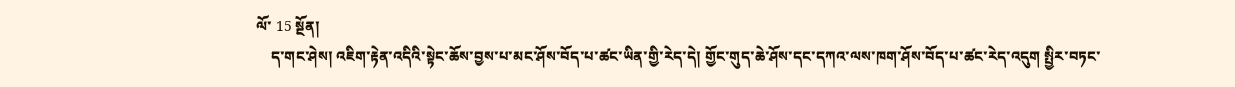ལོ་ 15 སྔོན།
    ད་གང་ཤེས། འཇིག་རྟེན་འདིའི་སྟེང་ཆོས་བྱས་པ་མང་ཤོས་བོད་པ་ཚང་ཡིན་གྱི་རེད་དེ། གྱོང་གུད་ཆེ་ཤོས་དང་དཀའ་ལས་ཁག་ཤོས་བོད་པ་ཚང་རེད་འདུག སྤྱིར་བཏང་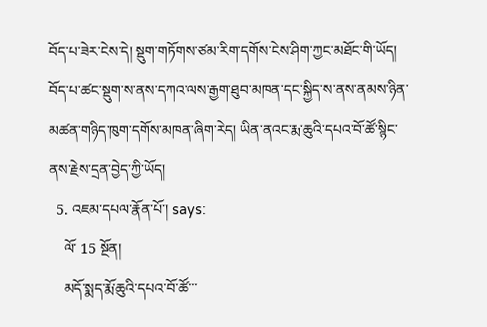བོད་པ་ཟེར་ངེས་དེ། སྡུག་གཏོགས་ཙམ་རིག་དགོས་ངེས་ཤིག་ཀྱང་མཐོང་གི་ཡོད། བོད་པ་ཚང་སྡུག་ས་ནས་དཀའ་ལས་རྒྱག་ཐུབ་མཁན་དང་སྐྱིད་ས་ནས་ནམས་ཉིན་མཚན་གཉིད་ཁུག་དགོས་མཁན་ཞིག་རེད། ཡིན་ནའང་རྨ་ཆུའི་དཔའ་བོ་ཚོ་སྙིང་ནས་རྗེས་དྲན་བྱེད་ཀྱི་ཡོད།
  5. འཇམ་དཔལ་རྣོན་པོ་། says:
    ལོ་ 15 སྔོན།
    མདོ་སྨད་རྨོ་ཆུའི་དཔའ་བོ་ཚོ་་་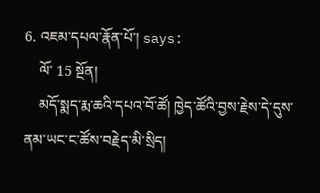6. འཇམ་དཔལ་རྣོན་པོ་། says:
    ལོ་ 15 སྔོན།
    མདོ་སྨད་རྨ་ཆའི་དཔའ་བོ་ཚོ། ཁྱེད་ཚོའི་བྱས་རྗེས་དེ་དུས་ནམ་ཡང་ང་ཚོས་བརྗེད་མི་སྲིད།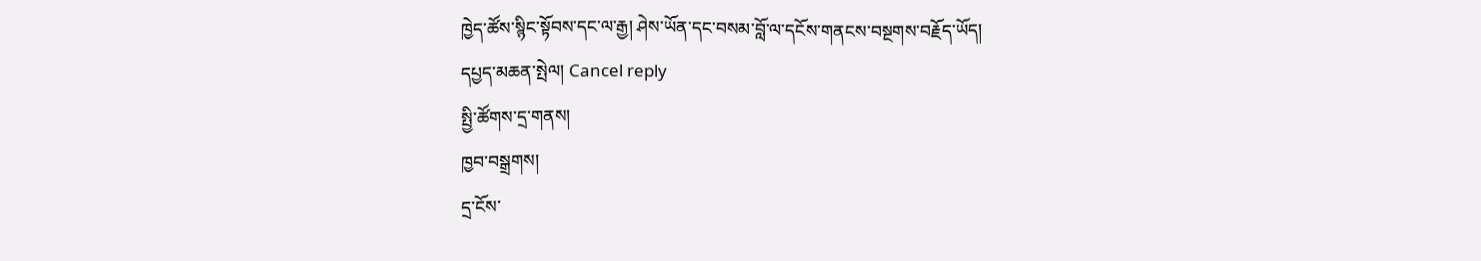ཁྱེད་ཚོས་སྙིང་སྟོབས་དང་ལ་རྒྱ། ཤེས་ཡོན་དང་བསམ་བློ་ལ་དངོས་གནངས་བསྔགས་བརྗོད་ཡོད།
དཔྱད་མཆན་སྤེལ། Cancel reply
སྤྱི་ཚོགས་དྲ་གནས།
ཁྱབ་བསྒྲགས།
དྲ་ངོས་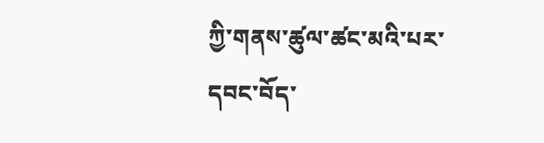ཀྱི་གནས་ཚུལ་ཚང་མའི་པར་དབང་བོད་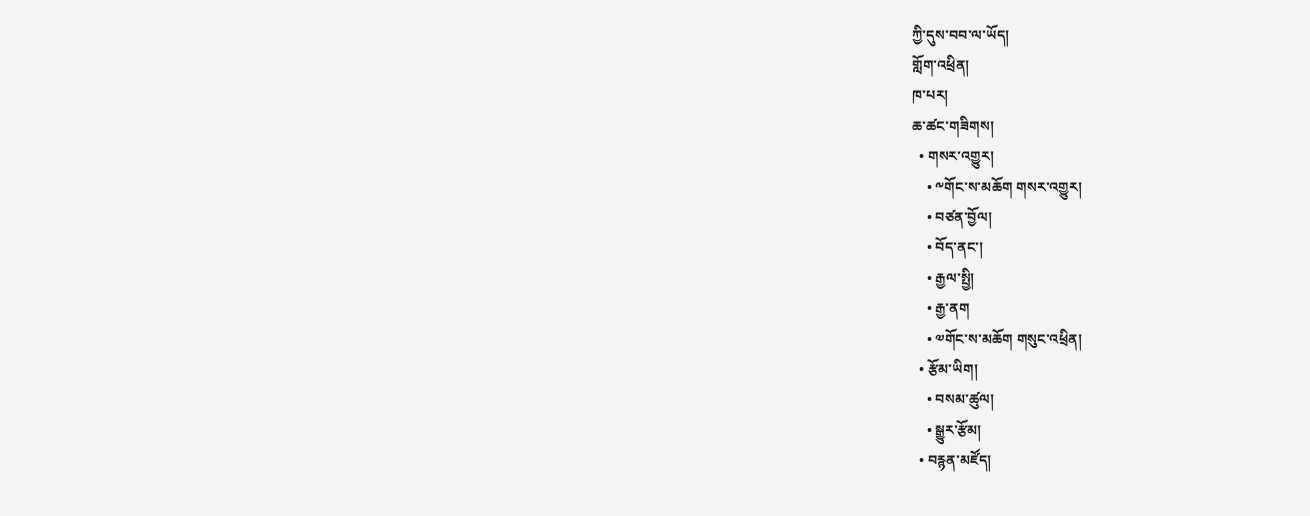ཀྱི་དུས་བབ་ལ་ཡོད།
གློག་འཕྲིན།
ཁ་པར།
ཆ་ཚང་གཟིགས།
  • གསར་འགྱུར།
    • ༸གོང་ས་མཆོག གསར་འགྱུར།
    • བཙན་བྱོལ།
    • བོད་ནང་།
    • རྒྱལ་སྤྱི།
    • རྒྱ་ནག
    • ༧གོང་ས་མཆོག གསུང་འཕྲིན།
  • རྩོམ་ཡིག།
    • བསམ་ཚུལ།
    • སྒྱུར་རྩོམ།
  • བརྙན་མཛོད།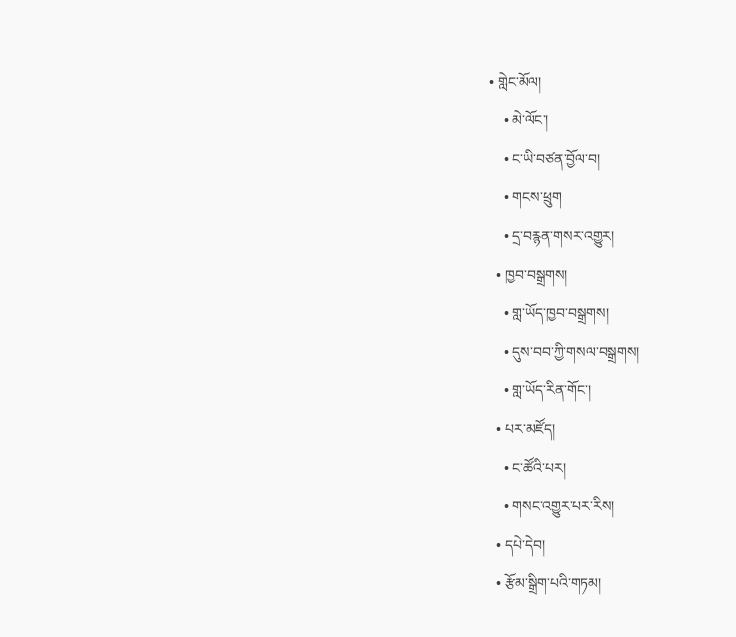• གླེང་མོལ།
    • མེ་ལོང་།
    • ང་ཡི་བཙན་བྱོལ་བ།
    • གངས་ཕྲུག
    • དྲ་བརྙན་གསར་འགྱུར།
  • ཁྱབ་བསྒྲགས།
    • གླ་ཡོད་ཁྱབ་བསྒྲགས།
    • དུས་བབ་ཀྱི་གསལ་བསྒྲགས།
    • གླ་ཡོད་རིན་གོང་།
  • པར་མཛོད།
    • ང་ཚོའི་པར།
    • གསང་འགྱུར་པར་རིས།
  • དཔེ་དེབ།
  • རྩོམ་སྒྲིག་པའི་གཏམ།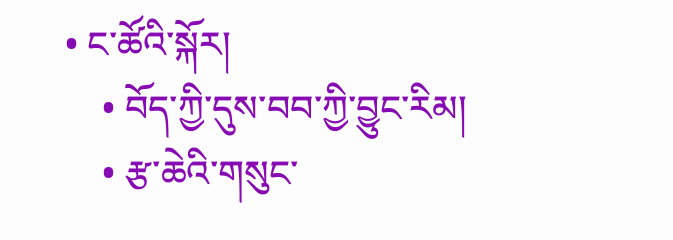• ང་ཚོའི་སྐོར།
    • བོད་ཀྱི་དུས་བབ་ཀྱི་བྱུང་རིམ།
    • རྩ་ཆེའི་གསུང་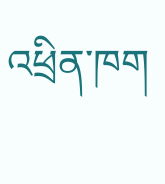འཕྲིན་ཁག